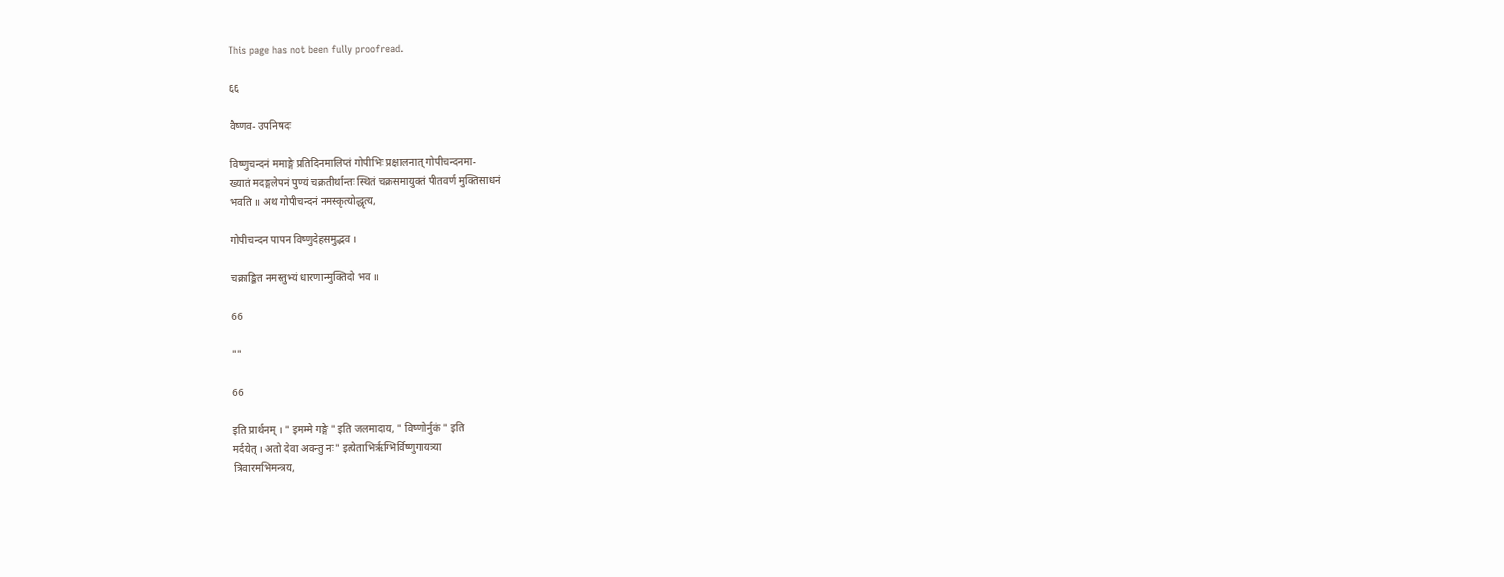This page has not been fully proofread.

६६

वैष्णव- उपनिषदः

विष्णुचन्दनं ममाङ्गे प्रतिदिनमालिप्तं गोपीभिः प्रक्षालनात् गोपीचन्दनमा-
ख्यातं मदङ्गलेपनं पुण्यं चक्रतीर्थान्तः स्थितं चक्रसमायुक्तं पीतवर्ण मुक्तिसाधनं
भवति ॥ अथ गोपीचन्दनं नमस्कृत्योद्धृत्य,

गोपीचन्दन पापन विष्णुदेहसमुद्भव ।

चक्राङ्कित नमस्तुभ्यं धारणान्मुक्तिदो भव ॥

66

""

66

इति प्रार्थनम् । " इमम्मे गङ्गे " इति जलमादाय, " विष्णोर्नुकं " इति
मर्दयेत् । अतो देवा अवन्तु नः" इत्येताभिर्ऋग्भिर्विष्णुगायत्र्या
त्रिवारमभिमन्त्रय,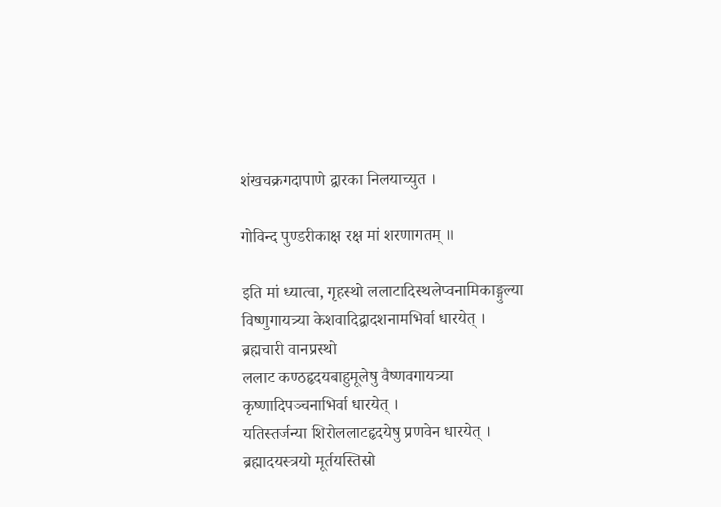शंखचक्रगदापाणे द्वारका निलयाच्युत ।

गोविन्द पुण्डरीकाक्ष रक्ष मां शरणागतम् ॥

इति मां ध्यात्वा, गृहस्थो ललाटादिस्थलेप्वनामिकाङ्गुल्या
विष्णुगायत्र्या केशवादिद्वादशनामभिर्वा धारयेत् । ब्रह्मचारी वानप्रस्थो
ललाट कण्ठहृदयबाहुमूलेषु वैष्णवगायत्र्या कृष्णादिपञ्चनाभिर्वा धारयेत् ।
यतिस्तर्जन्या शिरोललाटहृदयेषु प्रणवेन धारयेत् । ब्रह्मादयस्त्रयो मूर्तयस्तिस्रो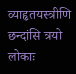व्याहृतयस्त्रीणि छन्दांसि त्रयो लोकाः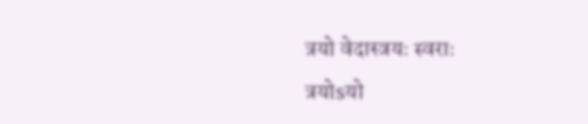त्रयो वेदास्त्रयः स्वराः
त्रयोsयो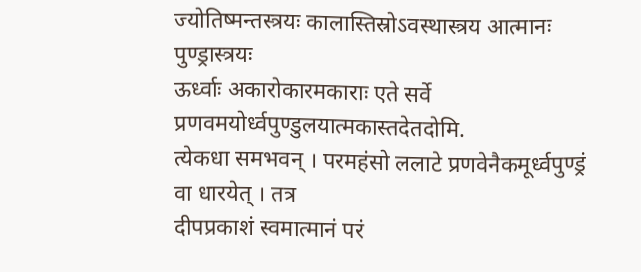ज्योतिष्मन्तस्त्रयः कालास्तिस्रोऽवस्थास्त्रय आत्मानः पुण्ड्रास्त्रयः
ऊर्ध्वाः अकारोकारमकाराः एते सर्वे प्रणवमयोर्ध्वपुण्डुलयात्मकास्तदेतदोमि.
त्येकधा समभवन् । परमहंसो ललाटे प्रणवेनैकमूर्ध्वपुण्ड्रं वा धारयेत् । तत्र
दीपप्रकाशं स्वमात्मानं परं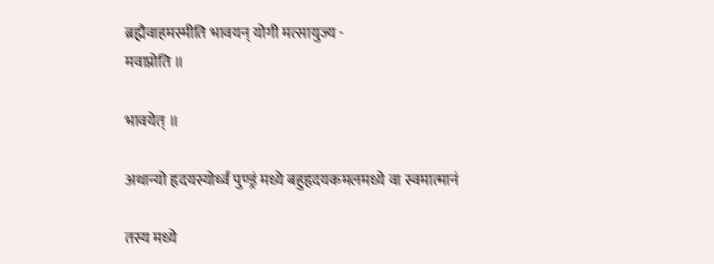ब्रह्मैवाहमस्मीति भावयन् योगी मत्सायुज्य -
मवाप्नोति ॥

भावयेत् ॥

अथान्यो हृदयस्योर्ध्वं पुण्ड्रं मध्ये बहुहृदयकमलमध्ये वा स्वमात्मानं

तस्य मध्ये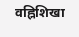वह्निशिखा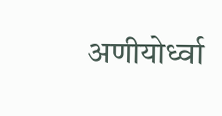अणीयोर्ध्वा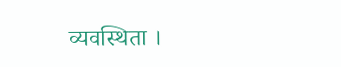व्यवस्थिता ।